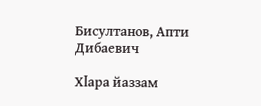Бисултанов, Апти Дибаевич

Хӏара йаззам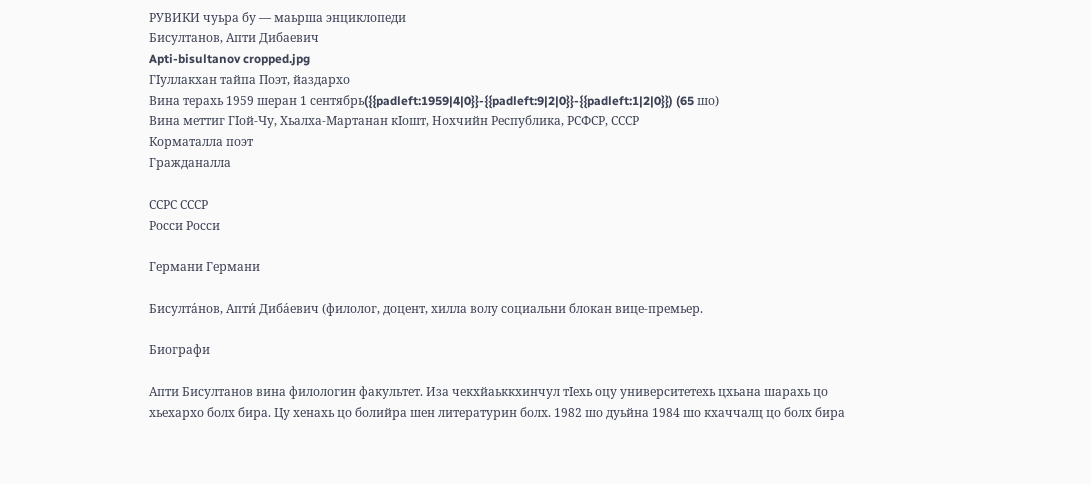РУВИКИ чуьра бу — маьрша энциклопеди
Бисултанов, Апти Дибаевич
Apti-bisultanov cropped.jpg
ГӀуллакхан тайпа Поэт, йаздархо
Вина терахь 1959 шеран 1 сентябрь({{padleft:1959|4|0}}-{{padleft:9|2|0}}-{{padleft:1|2|0}}) (65 шо)
Вина меттиг ГӀой-Чу, Хьалха-Мартанан кӀошт, Нохчийн Республика, РСФСР, СССР
Корматалла поэт
Гражданалла

ССРС СССР
Росси Росси

Германи Германи

Бисулта́нов, Апти́ Диба́евич (филолог, доцент, хилла волу социальни блокан вице-премьер.

Биографи

Апти Бисултанов вина филологин факультет. Иза чекхйаьккхинчул тӀехь оцу университетехь цхьана шарахь цо хьехархо болх бира. Цу хенахь цо болийра шен литературин болх. 1982 шо дуьйна 1984 шо кхаччалц цо болх бира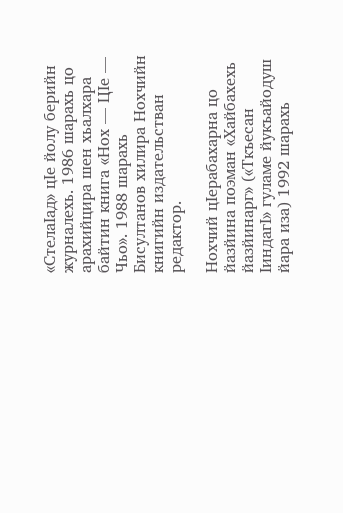«СтелаӀад» цӀе йолу берийн журналехь. 1986 шарахь цо арахийцира шен хьалхара байтин книга «Нох — ЦӀе — Чьо». 1988 шарахь Бисултанов хилира Нохчийн книгийн издательстван редактор.

Нохчий цӀерабахарна цо йазйина поэман «Хайбахехь йазйинарг» («Ткъесан ӀиндагӀ» гуламе йукъайодуш йара иза) 1992 шарахь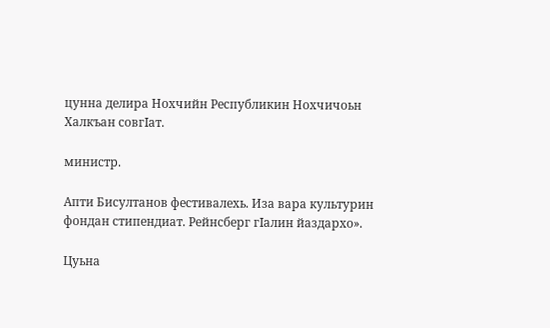цунна делира Нохчийн Республикин Нохчичоьн Халкъан совгӀат.

министр.

Апти Бисултанов фестивалехь. Иза вара культурин фондан стипендиат. Рейнсберг гӀалин йаздархо».

Цуьна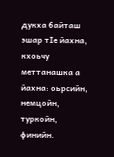дукха байташ эшар тӀе йахна, кхоьчу меттанашка а йахна: оьрсийн, немцойн, туркойн, финийн.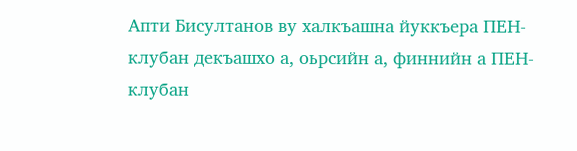Апти Бисултанов ву халкъашна йуккъера ПЕН-клубан декъашхо а, оьрсийн а, финнийн а ПЕН-клубан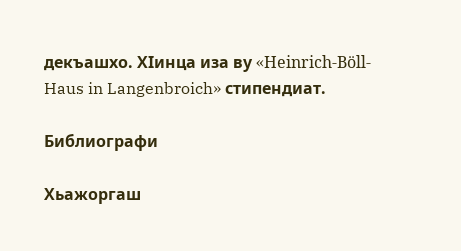декъашхо. ХӀинца иза ву «Heinrich-Böll-Haus in Langenbroich» стипендиат.

Библиографи

Хьажоргаш